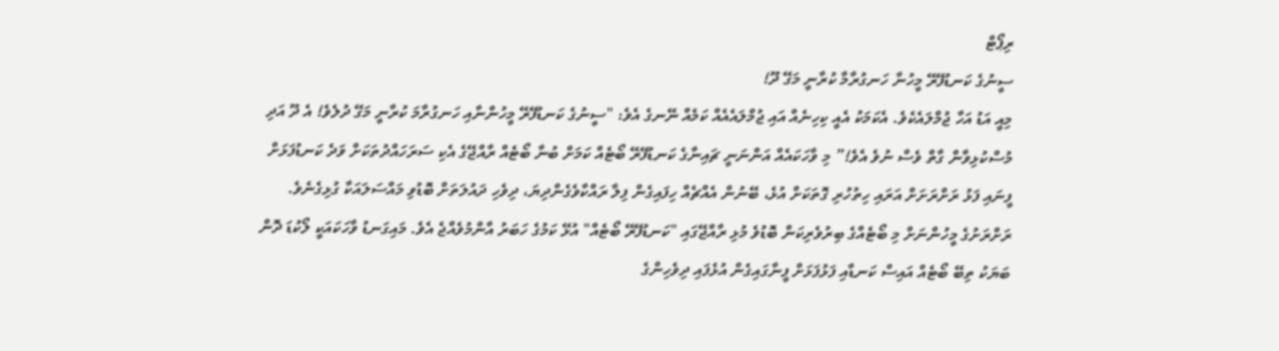ރިޕޯޓް
ސީނުގެ ކަނޑުފޭރޭ މީހުނާ ހަނގުރާމާ ކުރާނީ މަގޭ ދޫ!
މިއީ އަޑު އަހާ ޖުމްލައެކެވެ. އެކަމަކު އެއީ ކިހިނެއް އައި ޖުމްލައެއެއް ކަމެއް ނޭނގެ އެވެ: "ސީނުގެ ކަނޑުފޭރޭ މީހުންނާއި ހަނގުރާމަ ކުރާނީ މަގޭ ދުލެވެ! އެ ދޫ އަދި މުސްކުޅިވާން ގާތް ވެސް ނުވެ އެވެ!” މި ވާހަކައެއް އަންނަނީ ޗައިނާގެ ކަނޑުފޭރޭ ބޯޓެއް ކަމަށް ބުނާ ބޯޓެއް ރާއްޖޭގެ އެކި ސަރަހައްދުތަކަށް ވަދެ ކަނޑުފަޅަށް ފީނައި ފަޅު ރަށްރަށަށް އަރައި ހިތުހުރި ގޮތަކަށް އުޅެ، ބޭނުން އެއްޗެއް ހިފައިގެން ފިލާ ރައްކާވެގެންދިޔަ، ދިވެހި ދައުލަތަށް ބޮޑުވި މައްސަލައަކާ ގުޅިގެނެވެ. ރަށްރަށުގެ މީހުންނަށް މި ބޯޓެއްގެ ބިރުވެރިކަން ބޮޑުވެ މުޅި ރާއްޖޭގައި "ކަނޑުފޭރޭ ބޯޓެއް" އުޅޭ ކަމުގެ ހަބަރު އާންމުވެއްޖެ އެވެ. މައިގަނޑު ވާހަކައަކީ ލޯކުޑަ ދޮން ބަޔަކު ތިބޭ ބޯޓެއް އައިސް ކަނޑާއި ފަޅުފަޅަށް ފީނާގައިގެން އުޅެފައި ދިވެހިންގެ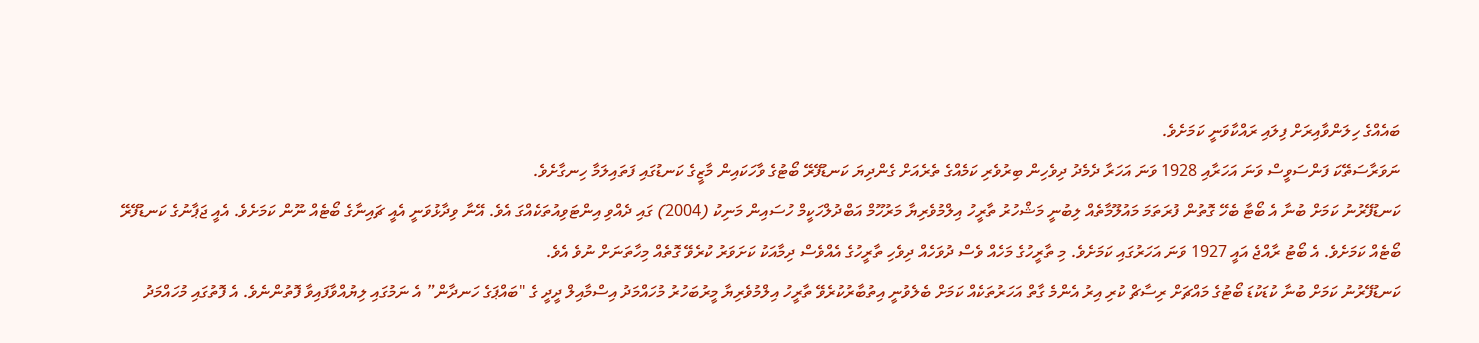ބައެއްގެ ހިލަންވާއިރަށް ފިލައި ރައްކާވަނީ ކަމަށެވެ.
ނަވަރާސަތޭކަ ފަންސަވީސް ވަނަ އަހަރާއި 1928 ވަނަ އަހަރާ ދެމެދު ދިވެހިން ބިރުވެރި ކަމެއްގެ ތެރެއަށް ގެންދިޔަ ކަނޑުފޭރޭ ބޯޓުގެ ވާހަކައިން މާޒީގެ ކަނޑުގައި ފަތައިލަމާ ހިނގާށެވެ.
ކަނޑުފޭރުނު ކަމަށް ބުނާ އެ ބޯޓާ ބެހޭ ގޮތުން ފުރަތަމަ މައުލޫމާތެއް ލިބުނީ މަޝްހުރު ތާރީހު އިލްމުވެރިޔާ މަރުހޫމް އަބްދުލްހަކީމް ހުސައިން މަނިކު (2004) ގައި ދެއްވި އިންޓަވިއުތަކެއްގަ އެވެ. އޭނާ ވިދާޅުވަނީ އެއީ ޗައިނާގެ ބޯޓެއް ނޫން ކަމަށެވެ. އެއީ ޖަޕާނުގެ ކަނޑުފޭރޭ ބޯޓެއް ކަމަށެވެ. އެ ބޯޓު ރާއްޖެ އައީ 1927 ވަނަ އަހަރުގައި ކަމަށެވެ. މި ތާރީހުގެ މަހެއް ވެސް ދުވަހެއް ދިވެހި ތާރީހުގެ އެއްވެސް ދިމާއަކު ކަށަވަރު ކުރެވޭ ގޮތެއް މިހާތަނަށް ނުވެ އެވެ.
ކަނޑުފޭރުނު ކަމަށް ބުނާ ކުޑަކުޑަ ބޯޓުގެ މައްޗަށް ރިސާޗް ކުރި އިރު އެންމެ ގާތް އަހަރުތަކެއް ކަމަށް ބެލެވުނީ އިތުބާރުކުރެވޭ ތާރީހު އިލްމުވެރިޔާ މީރުބަހުރު މުހައްމަދު އިސްމާއިލް ދީދީ ގެ "ބައްޕަގެ ހަނދާން” އެ ނަމުގައި ލިޔުއްވާފައިވާ ފޮތުންނެވެ. އެ ފޮތުގައި މުހައްމަދު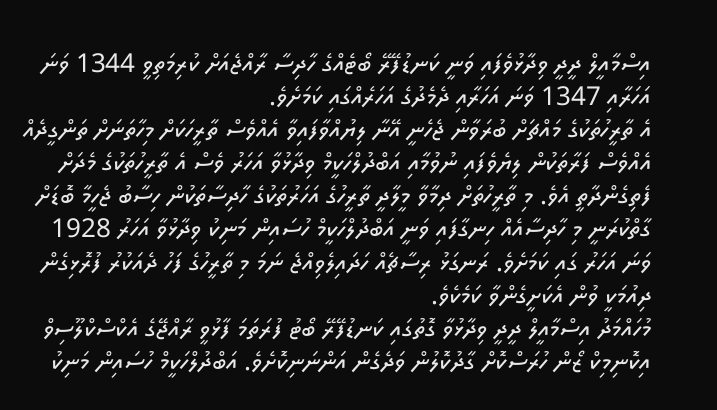އިސްމާއީލް ދީދީ ވިދާޅުވެފައި ވަނީ ކަނޑުފޭރޭ ބޯޓެއްގެ ހާދިސާ ރާއްޖެއަށް ކުރިމަތިވީ 1344 ވަނަ އަހަރާއި 1347 ވަނަ އަހަރާއި ދެމެދުގެ އަހަރެއްގައި ކަމަށެވެ.
އެ ތާރީހުތަކުގެ މައްޗަށް ބުރަވާން ޖެހެނީ އޭނާ ލިޔުއްވާފައިވާ އެއްވެސް ތާރީހަކަށް މިހާތަނަށް ތަންގީދެއް އެއްވެސް ފަރާތަކުން ލިޔެވެފައި ނުވުމާއި އަބްދުލްހަކީމް ވިދާޅުވާ އަހަރު ވެސް އެ ތާރީހުތަކުގެ މެދަށް ފެތިގެންދާތީ އެވެ. މި ތާރީހުތަށް ދިމާވާ މީލާދީ ތާރީހުގެ އަހަރުތަކުގެ ހާދިސާތަކުން ހިސާބު ޖެހީމާ ބޮޑަށް ގާތްކުރަނީ މި ހާދިސާއެއް ހިނގާފައި ވަނީ އަބްދުލްހަކީމް ހުސައިން މަނިކު ވިދާޅުވާ އަހަރު 1928 ވަނަ އަހަރު ގައި ކަމަށެވެ. ރަނގަޅު ރިސާޗެއް ހަދައިލެވިއްޖެ ނަމަ މި ތާރީހުގެ ފަހު ދެއަކުރު ފުރޮޅިގެން ދިއުމަކީ ވުން އެކަށީގެންވާ ކަމެކެވެ.
މުހައްމަދު އިސްމާއީލް ދީދީ ވިދާޅުވާ ގޮތުގައި ކަނޑުފޭރޭ ބޯޓު ފުރަތަމަ ފާޅުވީ ރާއްޖޭގެ އެކްސްކްލޫސިވް އިކޮނިމިކް ޒޯން ހުރަސްކޮށް ގާދުކޮލުން ވަދެގެން އަންނަނިކޮށެވެ. އަބްދުލްހަކީމް ހުސައިން މަނިކު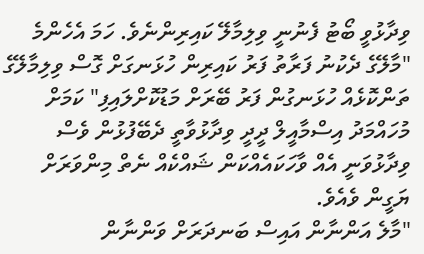ވިދާޅުވީ ބޯޓު ފެނުނީ ވިލިމާލޭ ކައިރިންނެވެ. ހަމަ އެހެންމެ "މާލޭގެ ދެކުނު ފަރާތު ފަރު ކައިރިން ހުޅަނގަށް ގޮސް ވިލިމާލޭގެ ތަންކޮޅެއް ހުޅަނގުން ފަރު ބޭރަށް މަޑުކޮށްލައިފި" ކަމަށް މުހައްމަދު އިސްމާއީލް ދީދީ ވިދާޅުވާތީ ދެބޭފުޅުން ވެސް ވިދާޅުވަނީ އެއް ވާހަކައެއްކަން ޝައްކެއް ނެތް މިންވަރަށް ޔަގީން ވެއެވެ.
"މާލެ އަންނާން އައިސް ބަނދަރަށް ވަންނާން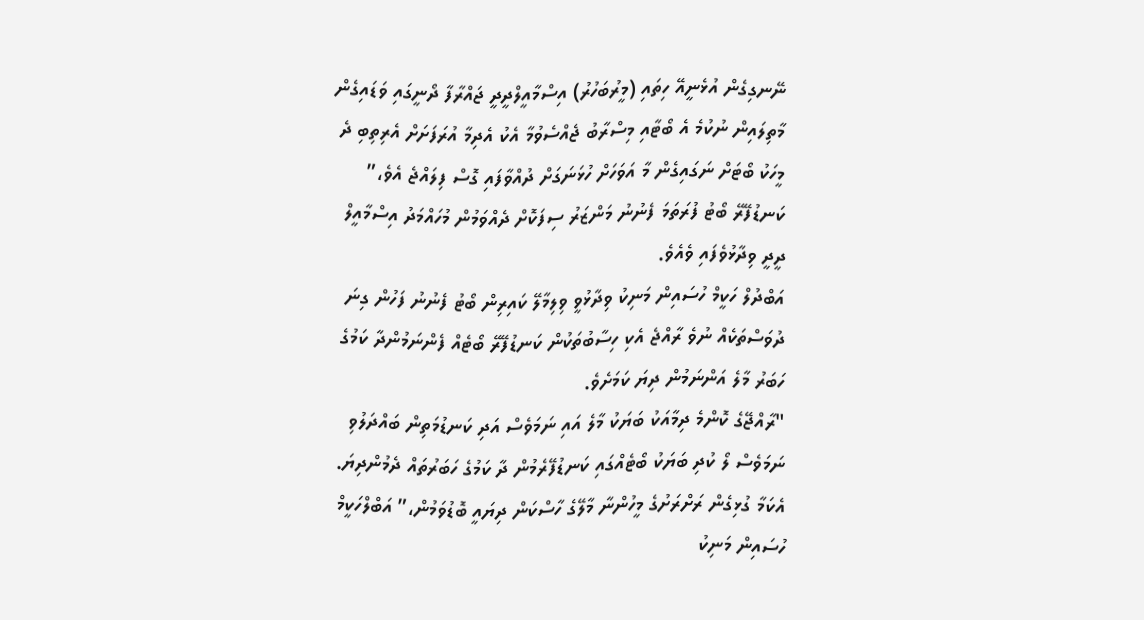ނޭނގިގެން އުޅެނީއޭ ހިތައި (މީރުބަހުރު) އިސްމާއީލްދީދީ ޖައްރާފާ ދޯނީގައި ވަޑައިގެން މާތިލައިން ނުކުމެ އެ ބޯޓާއި މިސްރާބު ޖެއްސެވުމާ އެކު އެދިމާ އުރަފަށަށް އެރިތިބި ދެ މީހަކު ބޯޓަށް ނަގައިގެން މާ އަވަހަށް ހުޅަނަގަށް ދުއްވާފައި ގޮސް ފިލައްޖެ އެވެ،” ކަނޑުފޭރޭ ބޯޓު ފުރަތަމަ ފެނުނު މަންޒަރު ސިފަކޮށް ދެއްވަމުން މުހައްމަދު އިސްމާއީލް ދީދީ ވިދާޅުވެފައި ވެއެވެ.
އަބްދުލް ހަކީމް ހުސައިން މަނިކު ވިދާޅުވީ ވިލިމާލޭ ކައިރިން ބޯޓު ފެނުނު ފަހުން ގިނަ ދުވަސްތަކެއް ނުވެ ރާއްޖެ އެކި ހިސާބުތަކުން ކަނޑުފޭރޭ ބޯޓެއް ފެންނަމުންދާ ކަމުގެ ހަބަރު މާލެ އަންނަމުން ދިޔަ ކަމަށެވެ.
"ރާއްޖޭގެ ކޮންމެ ދިމާއަކު ބަޔަކު މާލެ އައި ނަމަވެސް އަދި ކަނޑުމަތިން ބައްދަލުވި ނަމަވެސް ލޯ ކުދި ބަޔަކު ބޯޓެއްގައި ކަނޑުފޭރެމުން ދާ ކަމުގެ ހަބަރުތައް ދެމުންދިޔަ. އެކަމާ ގުޅިގެން ރަށްރަށުގެ މީހުންނާ މާލޭގެ ހާސްކަން ދިޔައީ ބޮޑުވަމުން،” އަބްލްހަކީމް ހުސައިން މަނިކު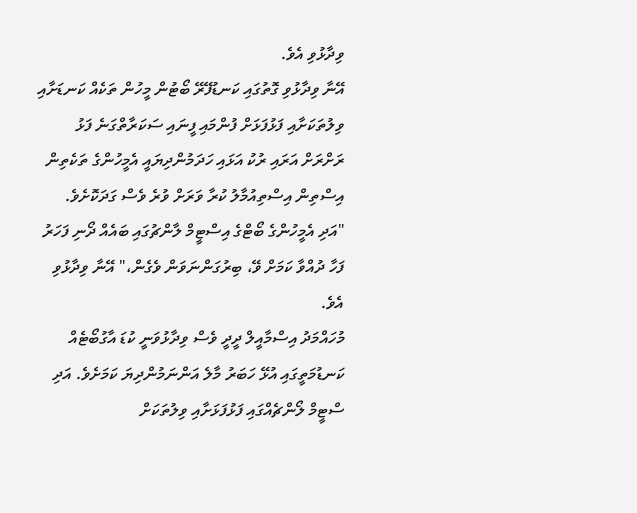ވިދާޅުވި އެވެ.
އޭނާ ވިދާޅުވި ގޮތުގައި ކަނޑުފޭރޭ ބޯޓުން މީހުން ތަކެއް ކަނޑަށާއި ވިލުތަކަށާއި ފަޅުފަޅަށް ފުންމައި ފީނައި ސަކަރާތްގަނެ ފަޅު ރަށްރަށް އަރައި ރުކު އަޅައި ހަދަމުންދިޔައީ އެމީހުންގެ ތަކެތިން އިސްތިން އިސްތިއުމާލު ކުރާ ވަރަށް ވުރެ ވެސް ގަދަކޮށެވެ.
"އަދި އެމީހުންގެ ބޯޓްގެ އިސްޓީމް ލާންޗުގައި ބައެއް ދޯނި ފަހަރު ފަހާ ދުއްވާ ކަމަށް ވޭ، ބިރުގަންނަވަން ވެގެން،" އޭނާ ވިދާޅުވި އެވެ.
މުހައްމަދު އިސްމާއީލް ދީދީ ވެސް ވިދާޅުވަނީ ކުޑަ އާގުބޯޓެއް ކަނޑުމަތީގައި އުޅޭ ހަބަރު މާލެ އަންނަމުންދިޔަ ކަމަށެވެ. އަދި ސްޓީމް ލޯންޗެއްގައި ފަޅުފަޅަށާއި ވިލުތަކަށް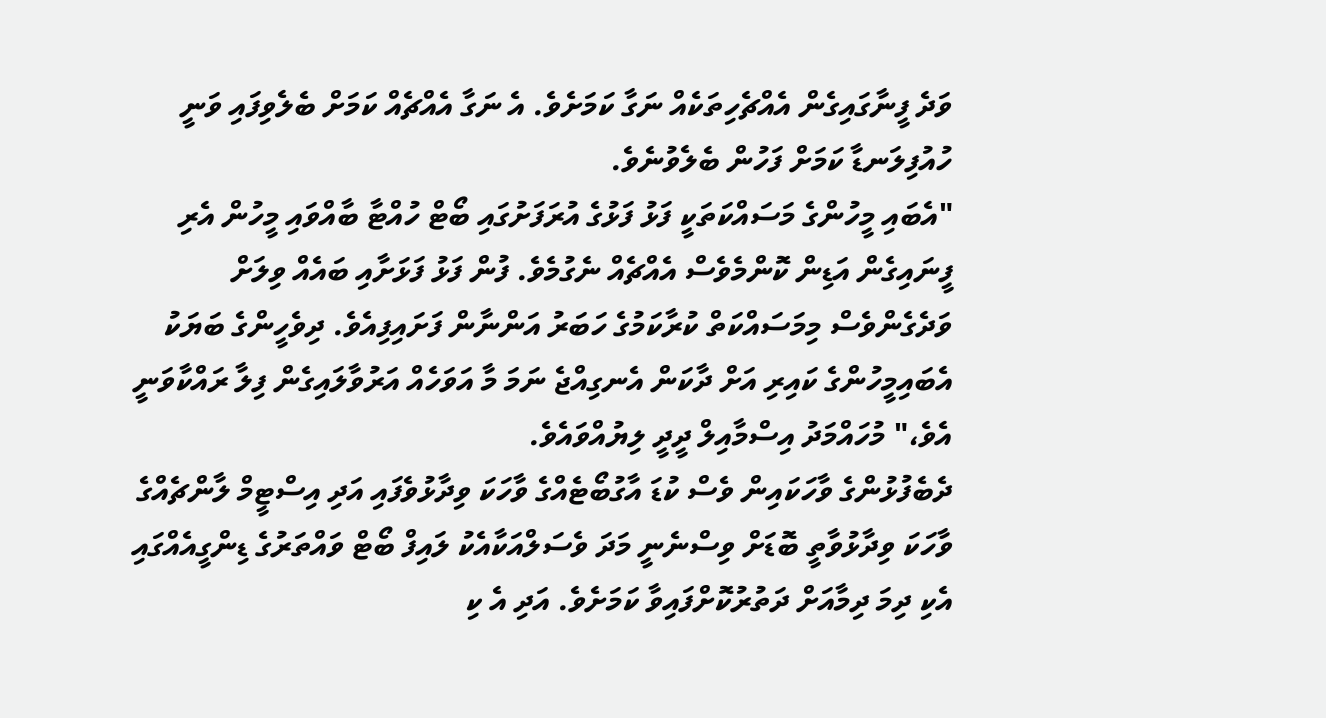ވަދެ ފީނާގައިގެން އެއްޗެހިތަކެއް ނަގާ ކަމަށެވެ. އެ ނަގާ އެއްޗެއް ކަމަށް ބެލެވިފައި ވަނީ ހުއުފިލަނޑާ ކަމަށް ފަހުން ބެލެވުނެވެ.
"އެބައި މީހުންގެ މަސައްކަތަކީ ފަޅު ފަޅުގެ އުރަފަށުގައި ބޯޓް ހުއްޓާ ބާއްވައި މީހުން އެރި ފީނައިގެން އަޑިން ކޮންމެވެސް އެއްޗެއް ނެގުމެވެ. ފުން ފަޅު ފަޅަށާއި ބައެއް ވިލަށް ވަދެގެންވެސް މިމަސައްކަތް ކުރާކަމުގެ ހަބަރު އަންނާން ފަށައިފިއެވެ. ދިވެހީންގެ ބަޔަކު އެބައިމީހުންގެ ކައިރި އަށް ދާކަން އެނގިއްޖެ ނަމަ މާ އަވަހެއް އަރުވާލައިގެން ފިލާ ރައްކާވަނީ އެވެ،" މުހައްމަދު އިސްމާއިލް ދީދީ ލިޔުއްވައެވެ.
ދެބެފުޅުންގެ ވާހަކައިން ވެސް ކުޑަ އާގުބޯޓެއްގެ ވާހަކަ ވިދާޅުވެފައި އަދި އިސްޓީމް ލާންޗެއްގެ ވާހަކަ ވިދާޅުވާތީ ބޮޑަށް ވިސްނެނީ މަދަ ވެސަލްއަކާއެކު ލައިފް ބޯޓް ވައްތަރުގެ ޑިންގީއެއްގައި އެކި ދިމަ ދިމާއަށް ދަތުރުކޮށްފައިވާ ކަމަށެވެ. އަދި އެ ކި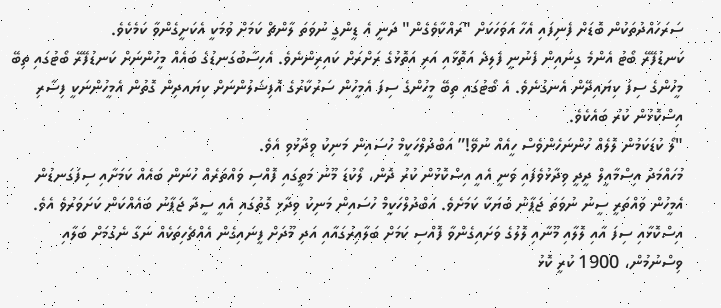ސަރަހައްދުތަކުން ބޮޑަށް ފެނިފައި އެހާ އަވަހަކަށް "ރައްކާވެގެން" ދަނީ އެ ޑީންގީ ނުވަތަ ލާންޗް ކަމަށް ވުމަކީ އެކަށީގެންވާ ކަމެކެވެ.
ކަނޑުފޭރޭ ބޯޓު އެންމެ ގިނައިން ފެނުނީ ފެލިދެ އަތޮޅާއި އަރި އަތޮޅުގެ ރަށްރަށް ކައިރިންނެވެ. އެހިސާބުގަނޑުގެ ބައެއް މީހުންނަށް ކަނޑުފޭރޭ ބޯޓުގައި ތިބޭ މީހުންގެ ސިފަ ކިޔައިދޭން އެނގުނެވެ. އެ ބޯޓުގައި ތިބޭ މީހުންގެ ސިފަ އެމީހުން ސަރުކާރުގެ އޮފިޝަލުންނަށް ކިޔައދިން ގޮތުން އެމީހުންނަކީ ފިސާރި އިސްކޮޅުން ކުރު ބައެކެވެ.
"ލޯ ކުޑަކަމުން ލޮލެއް ހުންނަހެންވެސް ހީއެއް ނުވޭ!” އަބްދުލްހަކީމް ހުސައިން މަނިކު ވިދާޅުވި އެވެ.
މުހައްމަދު އިސްމާއީލް ދީދީ ވިދާޅުވެފައި ވަނީ އެއީ އިސްކޮޅުން ކުރު ދޮން، ލޯކުޑަ މޫނު މަތީގައި ފޮއްސި ވައްތަރެއް ހުނަން ބައެއް ކަމަށާއި ސިފަގަނޑުން އެމީހުން ވައްތަރީ ސީނު ނުވަތަ ޖަޕާނު ބަޔަކާ ކަމަށެވެ. އަބްދުލްހަކީމް ހުސައިން މަނިކު ވިދާޅި ގޮތުގައި އެއީ ސީދާ ޖަޕާނު ބައެއްކަން ކަށަވަރުވެ އެވެ.
އިސްކޮޅާއި ސިފަ އާއި ލޮލާއި މޫނާއި ލޮލުގެ ވަށައިގެންވާ ފޮއްސި ކަމަށް ބަލާއިރުގައާއި އަދި މޫދަށް ފީނައިގެން އެއްޗެހިތަކެއް ނަގާ ނެގުމަށް ބަލާއި ވިސްނުމުން، 1900 ކުރީ ކޮޅު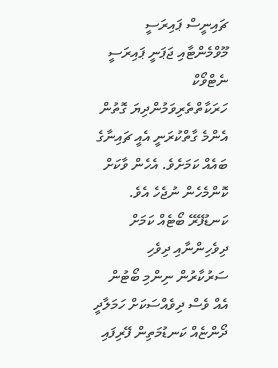ޗައިނީސް ޕައިރަސީ މޫވްމެންޓާއި ޖަޕަނީ ޕައިރަސީ ނެޓްވޯކް ހަރަކާތްތެރިވަމުންދިޔަ ގޮތުން އެންމެ ގާތްކުރަނީ އެއީ ޗައިނާގެ ބައެއް ކަމަށެވެ. އެހެން ވާކަށް ކޮންމެހެން ނުޖެހެ އެވެ.
ކަނޑުފޭރޭ ބޯޓެއް ކަމަށް ދިވެހިންނާއި ދިވެހި ސަރުކާރުން ނިންމި ބޯޓުން އެއް ވެސް ދިވެއްސަކަށް ހަމަލާދީ ދޯންޏެއް ކަނޑުމަތިން ފޭރިފައި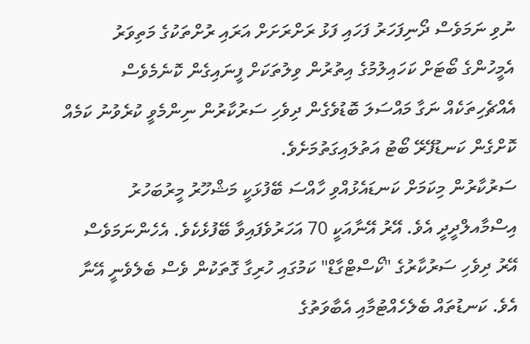ނުވި ނަމަވެސް ދޯނިފަހަރު ފަހައި ފަޅު ރަށްރަށަށް އަރައި ރުށްތަކުގެ މަތިވަރު އެމީހުންގެ ބޯޓަށް ކަހައިލުމުގެ އިތުރުން ވިލުތަކަށް ފީނައިގެން ކޮނެމެވެސް އެއްޗެހިތަކެއް ނަގާ މައްސަލަ ބޮޑުވެގެން ދިވެހި ސަރުކާރުން ނިންމެވީ ކުރެވުނު ކަމެއް ކޮށްގެން ކަނޑުފޭރޭ ބޯޓު އަތުލައިގަތުމަށެވެ.
ސަރުކާރުން މިކަމަށް ކަނޑައެޅުއްވި ހާއްސަ ބޭފުޅަކީ މަޝްހޫރު މީރުބަހުރު އިސްމާއލްދީދީ އެވެ. އޭރު އޭނާއަކީ 70 އަހަރުވެފައިވާ ބޭފުޅެކެވެ. އެހެންނަމަވެސް އޭރު ދިވެހި ސަރުކާރުގެ "ކޯސްޓްގާޑް" ކަމުގައި ހުރިގާ ގޮތަކުން ވެސް ބެލެވެނީ އޭނާ އެވެ. ކަނޑުތައް ބެލެހެއްޓުމާއި އެބާވަތުގެ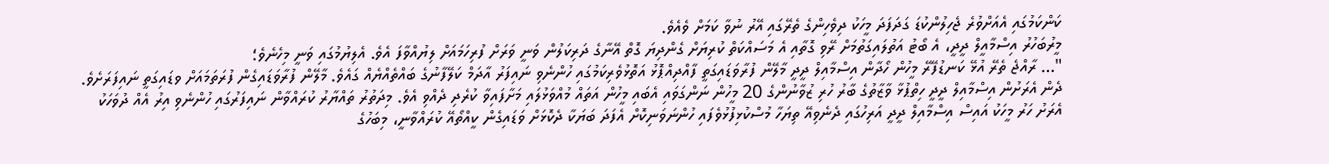ކަންކަމުގައި އެއަށްވުރެ ޖެހިލުންކުޑަ ގަދަފަދަ މީހަކު ދިވެހިންގެ ތެރޭގައި އޭރު ނުވާ ކަމަށް ވެއެވެ.
މީރުބަހުރު އިސްމާއީލް ދީދީ، އެ ބޯޓު އަތުލައިގަތުމަށް ރޭވި ގޮތާއި އެ މަސައްކަތް ކުރިޔަށް ގެންދިޔަ ގޮތް އޭނާގެ ދަރިކަލުން ވަނީ ވަރަށް ފުރިހަމައަށް ލިޔުއްވާފަ އެވެ. އެލިޔުމުގައި ވަނީ މިހެނެވެ؛
"… ރާއްޖެ ތެރޭ އުޅޭ ކަނޑުފޭރޭ މީހުން ހޯދާން އިސްމާއިލް ދީދީ މާލޭން ފުރާވަޑައިގަތީ ފާއްދިއްޕޮޅު އަތޮޅުވެރިކަމުގައި ހުންނެވި ނައިފަރު އާދަމް ކަލޭފާނުގެ ބައްތެއްޔެއް ގައެވެ. މާލޭން ފުރާވަޑައިގެން ފުރަތަމައަށް ވޑައިގަތީ ނައިފަރަށެވެ. ދެން އެރަށުން އިސްމާއިލް ދީދީ ހިތްޕުޅާ ވާޒާތުގެ ބާރު ހުރި ޒުވާނުންގެ 20 މީހުން ނަންގަވައި އެބައި މީހުން އަތައް މުއްވަޅުލައި މަށާފައިވާ ކުރެދި ދެއްވި އެވެ. މިދަތުރު ތައްޔާރު ކުރައްވާން ނައިފަރުގައި ހުންނެވި އިރު އެއް ދުވަހަކު އެރަށު ހަރު މީހަކު އައިސް އިސްމާއިލް ދީދީ އަރިހުގައި ދެނެވިއޭ ތިޔަހާ މުސްކުޅިފުޅުވެފައި ހުންނަވަނިކޮށް އެފަދަ ބަޔަކާ ދެކޮޅަށް ވަޑައިގެން ކީއްތޯއޭ ކުރައްވާނީ، މިބަހުގެ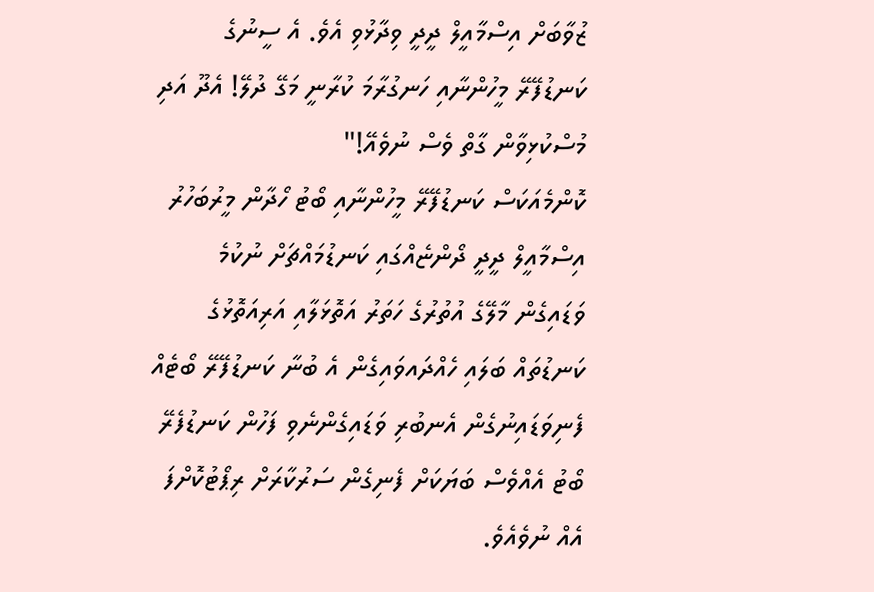ޒުވާބަށް އިސްމާއީލް ދީދީ ވިދާޅުވި އެވެ. އެ ސީނުގެ ކަނޑުފޭރޭ މީހުންނާއި ހަނގުރާމަ ކުރާނީ މަގޭ ދުލޭ! އެދޫ އަދި މުސްކުޅިވާން ގާތް ވެސް ނުވެއޭ!"
ކޮންމެއަކަސް ކަނޑުފޭރޭ މީހުންނާއި ބޯޓު ހޯދާން މީރުބަހުރު އިސްމާއީލް ދީދީ ދޯންޏެއްގައި ކަނޑުމައްޗަށް ނުކުމެ ވަޑައިގެން މާލޭގެ އުތުރުގެ ހަތަރު އަތޮޅަލާއި އަރިއަތޮޅުގެ ކަނޑުތައް ބަލައި ހެއްދައވައިގެން އެ ބުނާ ކަނޑުފޭރޭ ބޯޓެއް ފެނިވަޑައިނުގެން އެނބުރި ވަޑައިގެންނެވި ފަހުން ކަނޑުފެރޭ ބޯޓު އެއްވެސް ބަޔަކަށް ފެނިގެން ސަރުކާރަށް ރިޕޯޓުކޮށްފަ އެއް ނުވެއެވެ.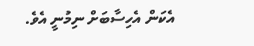އެކަން އެހިސާބަށް ނިމުނީ އެވެ.